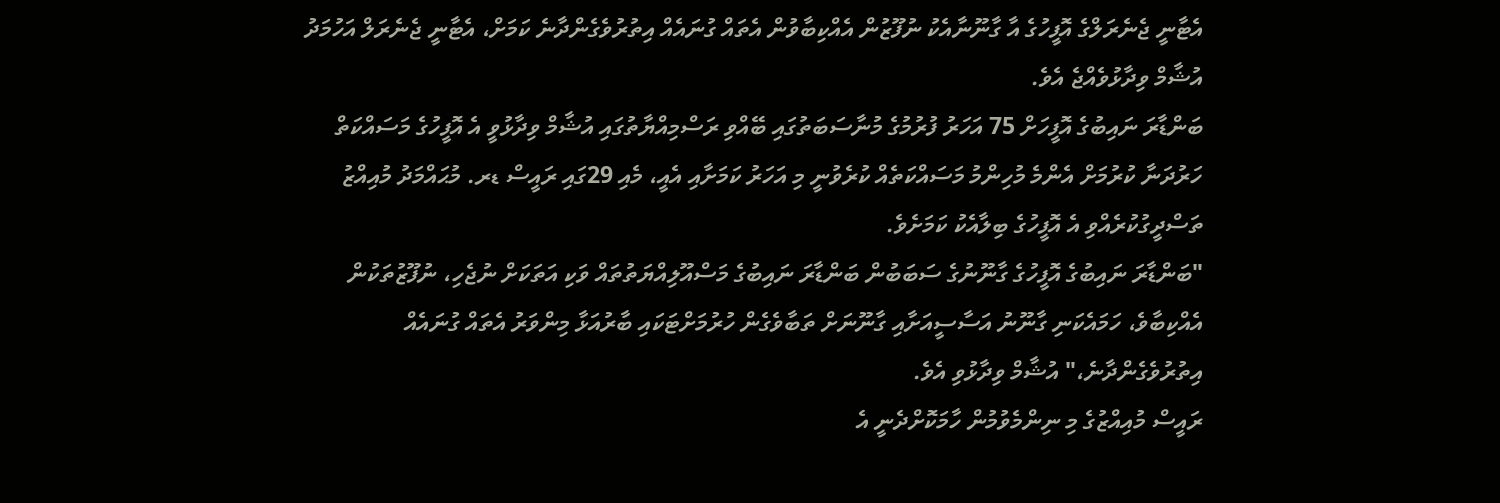އެޓާނީ ޖެނެރަލްގެ އޮފީހުގެ އާ ގާނޫނާއެކު ނުފޫޒުން އެއްކިބާވުން އެތައް ގުނައެއް އިތުރުވެގެންދާނެ ކަމަށް، އެޓާނީ ޖެނެރަލް އަހުމަދު އުޝާމް ވިދާޅުވެއްޖެ އެވެ.
ބަންޑާރަ ނައިބުގެ އޮފީހަށް 75 އަހަރު ފުރުމުގެ މުނާސަބަތުގައި ބޭއްވި ރަސްމިއްޔާތުގައި އުޝާމް ވިދާޅުވީ އެ އޮފީހުގެ މަސައްކަތް ހަރުދަނާ ކުރުމަށް އެންމެ މުހިންމު މަސައްކަތެއް ކުރެވުނީ މި އަހަރު ކަމަށާއި އެއީ، މެއި 29ގައި ރައީސް ޑރ. މުޙައްމަދު މުއިއްޒު ތަސްދީގުކުރެއްވި އެ އޮފީހުގެ ބިލާއެކު ކަމަށެވެ.
"ބަންޑާރަ ނައިބުގެ އޮފީހުގެ ގާނޫނުގެ ސަބަބުން ބަންޑާރަ ނައިބުގެ މަސްއޫލިއްޔަތުތައް ވަކި އަތަކަށް ނުޖެހި، ނުފޫޒުތަކުން އެއްކިބާވެ، ހަމައެކަނި ގާނޫނު އަސާސީއަށާއި ގާނޫނަށް ތަބާވެގެން ހުރުމަށްޓަކައި ބާރުއަޅާ މިންވަރު އެތައް ގުނައެއް އިތުރުވެގެންދާނެ،" އުޝާމް ވިދާޅުވި އެވެ.
ރައީސް މުއިއްޒުގެ މި ނިންމެވުމުން ހާމަކޮށްދެނީ އެ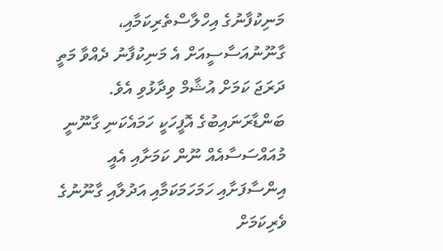މަނިކުފާނުގެ އިހްލާސްތެރިކަމާއި، ގާނޫނުއަސާސީއަށް އެ މަނިކުފާނު ދެއްވާ މަތީ ދަރަޖަ ކަމަށް އުޝާމް ވިދާޅުވި އެވެ. ބަންޑާރަނައިބުގެ އޮފީހަކީ ހަމައެކަނި ގާނޫނީ މުއައްސަސާއެއް ނޫން ކަމަށާއި އެއީ އިންސާފަށާއި ހަމަހަމަކަމާއި އަދުލާއި ގާނޫނުގެ ވެރިކަމަށް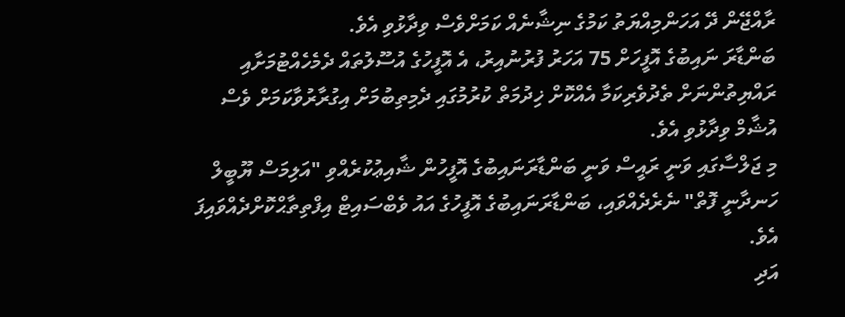ރާއްޖޭން ދޭ އަހަންމިއްޔަތު ކަމުގެ ނިޝާނެއް ކަމަށްވެސް ވިދާޅުވި އެވެ.
ބަންޑާރަ ނައިބުގެ އޮފީހަށް 75 އަހަރު ފުރުނުއިރު، އެ އޮފީހުގެ އުސޫލުތައް ދެމެހެއްޓުމަށާއި ރައްޔިތުންނަށް ތެދުވެރިކަމާ އެއްކޮށް ޚިދުމަތް ކުރުމުގައި ދެމިތިބުމަށް އިގުރާރުވާކަމަށް ވެސް އުޝާމް ވިދާޅުވި އެވެ.
މި ޖަލްސާގައި ވަނީ ރައީސް ވަނީ ބަންޑާރަނައިބުގެ އޮފީހުން ޝާއިޢުކުރެއްވި "އަލިމަސް ޔޫބީލް ހަނދާނީ ފޮތް" ނެރެދެއްވައި، ބަންޑާރަނައިބުގެ އޮފީހުގެ އައު ވެބްސައިޓް އިފްތިތާޙްކޮށްދެއްވައިފަ އެވެ.
އަދި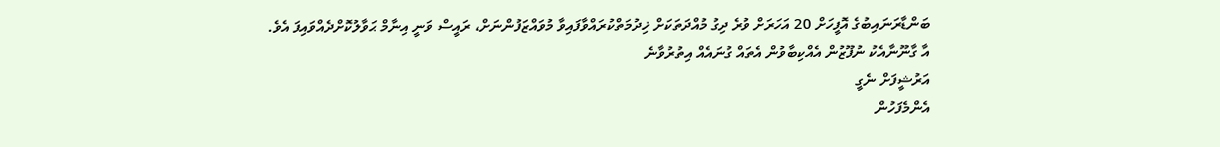ބަންޑާރަނައިބުގެ އޮފީހަށް 20 އަހަރަށް ވުރެ ދިގު މުއްދަތަކަށް ޚިދުމަތްކުރައްވާފައިވާ މުވައްޒަފުންނަށް، ރައީސް ވަނީ އިނާމް ޙަވާލުކޮށްދެއްވައިފަ އެވެ.
އާ ގާނޫނާއެކު ނުފޫޒުން އެއްކިބާވުން އެތައް ގުނައެއް އިތުރުވާނެ
އަރުޝީފަށް ނެގީ
އެންމެފަހުން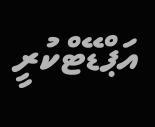އަޕްޑޭޓްކުރީ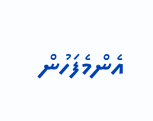އެންމެފަހުން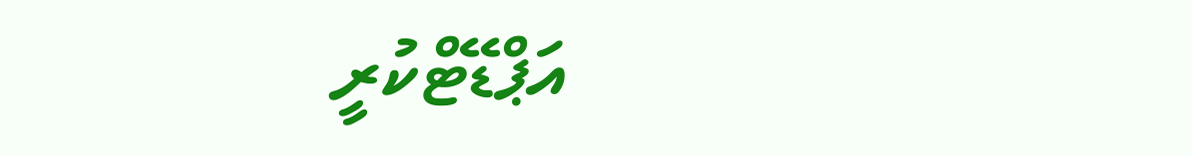އަޕްޑޭޓްކުރީ